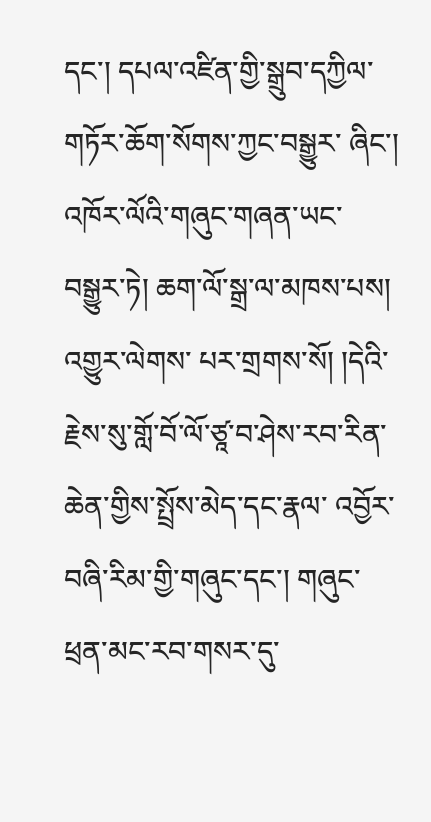དང་། དཔལ་འཛིན་གྱི་སྒྲུབ་དཀྱིལ་གཏོར་ཆོག་སོགས་ཀྱང་བསྒྱུར་ ཞིང་། འཁོར་ལོའི་གཞུང་གཞན་ཡང་བསྒྱུར་ཏེ། ཆག་ལོ་སྒྲ་ལ་མཁས་པས། འགྱུར་ལེགས་ པར་གྲགས་སོ། །དེའི་རྗེས་སུ་གློ་བོ་ལོ་ཙཱ་བ་ཤེས་རབ་རིན་ཆེན་གྱིས་སྤྲོས་མེད་དང་རྣལ་ འབྱོར་བཞི་རིམ་གྱི་གཞུང་དང་། གཞུང་ཕྲན་མང་རབ་གསར་དུ་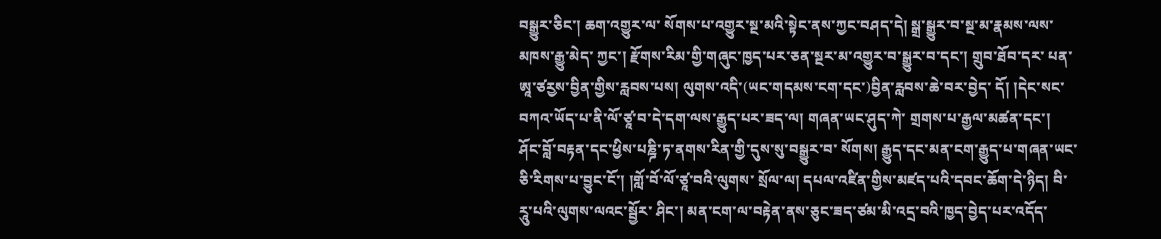བསྒྱུར་ཅིང་། ཆག་འགྱུར་ལ་ སོགས་པ་འགྱུར་སྔ་མའི་སྟེང་ནས་ཀྱང་བཤད་དེ། སྒྲ་སྒྱུར་བ་སྔ་མ་རྣམས་ལས་མཁས་རྒྱུ་མེད་ ཀྱང་། རྫོགས་རིམ་གྱི་གཞུང་ཁྱད་པར་ཅན་སྔར་མ་འགྱུར་བ་སྒྱུར་བ་དང་། གྲུབ་ཐོབ་དར་ པན་ཨཱ་ཙརྱས་བྱིན་གྱིས་རླབས་པས། ལུགས་འདི་(ཡང་གདམས་ངག་དང་)བྱིན་རླབས་ཆེ་བར་བྱེད་ དོ། །དེང་སང་བཀའ་ཡོད་པ་ནི་ལོ་ཙཱ་བ་དེ་དག་ལས་རྒྱུད་པར་ཟད་ལ། གཞན་ཡང་ཤུད་ཀེ་ གྲགས་པ་རྒྱལ་མཚན་དང་། ཤོང་བློ་བརྟན་དང་ཕྱིས་པཎྜི་ཏ་ནགས་རིན་གྱི་དུས་སུ་བསྒྱུར་བ་ སོགས། རྒྱུད་དང་མན་ངག་རྒྱུད་པ་གཞན་ཡང་ཅི་རིགས་པ་བྱུང་ངོ་། །གློ་བོ་ལོ་ཙཱ་བའི་ལུགས་ སྲོལ་ལ། དཔལ་འཛིན་གྱིས་མཛད་པའི་དབང་ཆོག་དེ་ཉིད། བི་རཱུ་པའི་ལུགས་ལའང་སྦྱོར་ ཤིང་། མན་ངག་ལ་བརྟེན་ནས་ཅུང་ཟད་ཙམ་མི་འདྲ་བའི་ཁྱད་བྱེད་པར་འདོད་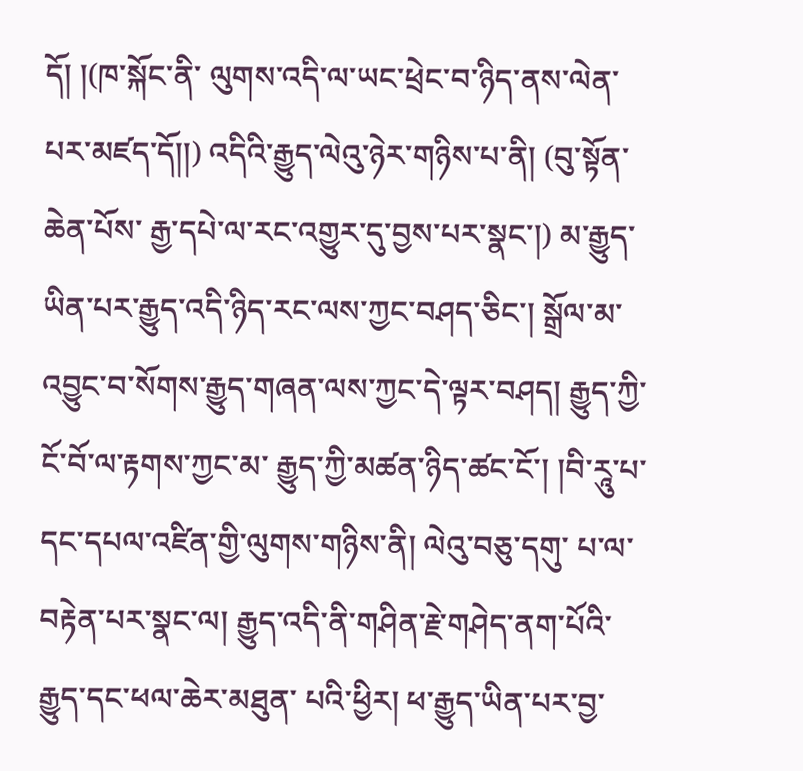དོ། །(ཁ་སྐོང་ནི་ ལུགས་འདི་ལ་ཡང་ཕྲེང་བ་ཉིད་ནས་ལེན་པར་མཛད་དོ།།) འདིའི་རྒྱུད་ལེའུ་ཉེར་གཉིས་པ་ནི། (བུ་སྟོན་ཆེན་པོས་ རྒྱ་དཔེ་ལ་རང་འགྱུར་དུ་བྱས་པར་སྣང་།) མ་རྒྱུད་ཡིན་པར་རྒྱུད་འདི་ཉིད་རང་ལས་ཀྱང་བཤད་ཅིང་། སྒྲོལ་མ་འབྱུང་བ་སོགས་རྒྱུད་གཞན་ལས་ཀྱང་དེ་ལྟར་བཤད། རྒྱུད་ཀྱི་ངོ་བོ་ལ་རྟགས་ཀྱང་མ་ རྒྱུད་ཀྱི་མཚན་ཉིད་ཚང་ངོ་། །བི་རཱུ་པ་དང་དཔལ་འཛིན་གྱི་ལུགས་གཉིས་ནི། ལེའུ་བཅུ་དགུ་ པ་ལ་བརྟེན་པར་སྣང་ལ། རྒྱུད་འདི་ནི་གཤིན་རྗེ་གཤེད་ནག་པོའི་རྒྱུད་དང་ཕལ་ཆེར་མཐུན་ པའི་ཕྱིར། ཕ་རྒྱུད་ཡིན་པར་བྱ་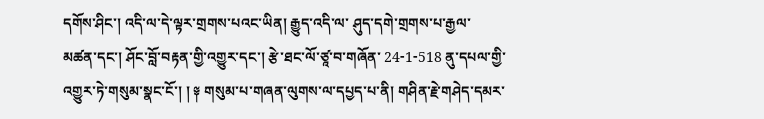དགོས་ཤིང་། འདི་ལ་དེ་ལྟར་གྲགས་པའང་ཡིན། རྒྱུད་འདི་ལ་ ཤུད་དགེ་གྲགས་པ་རྒྱལ་མཚན་དང་། ཤོང་བློ་བརྟན་གྱི་འགྱུར་དང་། རྩེ་ཐང་ལོ་ཙཱ་བ་གཞོན་ 24-1-518 ནུ་དཔལ་གྱི་འགྱུར་ཏེ་གསུམ་སྣང་ངོ་། ། ༈ གསུམ་པ་གཞན་ལུགས་ལ་དཔྱད་པ་ནི། གཤིན་རྗེ་གཤེད་དམར་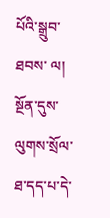པོའི་སྒྲུབ་ཐབས་ ལ། སྔོན་དུས་ལུགས་སྲོལ་ཐ་དད་པ་དེ་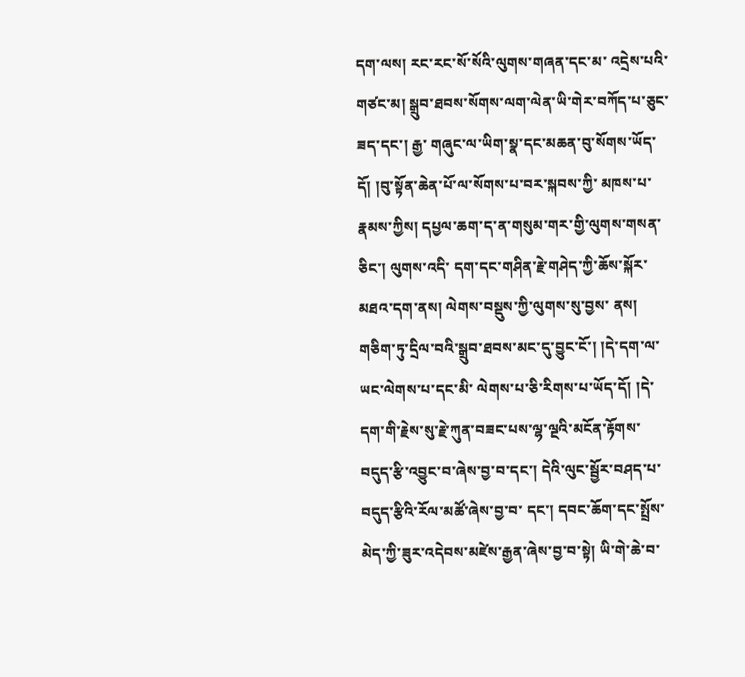དག་ལས། རང་རང་སོ་སོའི་ལུགས་གཞན་དང་མ་ འདྲེས་པའི་གཙང་མ། སྒྲུབ་ཐབས་སོགས་ལག་ལེན་ཡི་གེར་བཀོད་པ་ཅུང་ཟད་དང་། རྒྱ་ གཞུང་ལ་ཡིག་སྣ་དང་མཆན་བུ་སོགས་ཡོད་དོ། །བུ་སྟོན་ཆེན་པོ་ལ་སོགས་པ་བར་སྐབས་ཀྱི་ མཁས་པ་རྣམས་ཀྱིས། དཔྱལ་ཆག་ད་ན་གསུམ་གར་གྱི་ལུགས་གསན་ཅིང་། ལུགས་འདི་ དག་དང་གཤིན་རྗེ་གཤེད་ཀྱི་ཆོས་སྐོར་མཐའ་དག་ནས། ལེགས་བསྡུས་ཀྱི་ལུགས་སུ་བྱས་ ནས། གཅིག་ཏུ་དྲིལ་བའི་སྒྲུབ་ཐབས་མང་དུ་བྱུང་ངོ་། །དེ་དག་ལ་ཡང་ལེགས་པ་དང་མི་ ལེགས་པ་ཅི་རིགས་པ་ཡོད་དོ། །དེ་དག་གི་རྗེས་སུ་རྗེ་ཀུན་བཟང་པས་ལྷ་ལྔའི་མངོན་རྟོགས་ བདུད་རྩི་འབྱུང་བ་ཞེས་བྱ་བ་དང་། དེའི་ལུང་སྦྱོར་བཤད་པ་བདུད་རྩིའི་རོལ་མཚོ་ཞེས་བྱ་བ་ དང་། དབང་ཆོག་དང་སྤྲོས་མེད་ཀྱི་ཟུར་འདེབས་མཛེས་རྒྱན་ཞེས་བྱ་བ་སྟེ། ཡི་གེ་ཆེ་བ་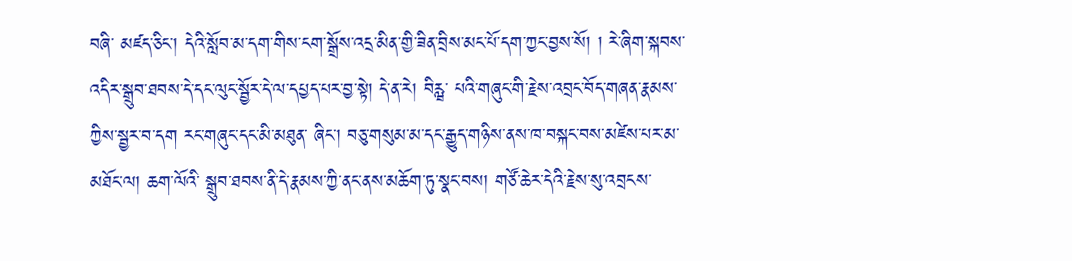བཞི་ མཛད་ཅིང་། དེའི་སློབ་མ་དག་གིས་ངག་སྒྲོས་འདྲ་མིན་གྱི་ཟིན་བྲིས་མང་པོ་དག་ཀྱང་བྱས་སོ། ། རེ་ཞིག་སྐབས་འདིར་སྒྲུབ་ཐབས་དེ་དང་ལུང་སྦྱོར་དེ་ལ་དཔྱད་པར་བྱ་སྟེ། དེ་ན་རེ། བིརྺ་ པའི་གཞུང་གི་རྗེས་འབྲང་བོད་གཞན་རྣམས་ཀྱིས་སྦྱར་བ་དག རང་གཞུང་དང་མི་མཐུན་ ཞིང་། བཅུ་གསུམ་མ་དང་རྒྱུད་གཉིས་ནས་ཁ་བསྐང་བས་མཛེས་པར་མ་མཐོང་ལ། ཆག་ལོའི་ སྒྲུབ་ཐབས་ནི་དེ་རྣམས་ཀྱི་ནང་ནས་མཆོག་ཏུ་སྣང་བས། གཙོ་ཆེར་དེའི་རྗེས་སུ་འབྲངས་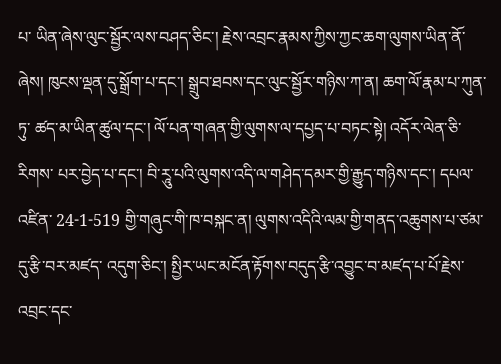པ་ ཡིན་ཞེས་ལུང་སྦྱོར་ལས་བཤད་ཅིང་། རྗེས་འབྲང་རྣམས་ཀྱིས་ཀྱང་ཆག་ལུགས་ཡིན་ནོ་ཞེས། ཁུངས་ལྡན་དུ་སྒྲོག་པ་དང་། སྒྲུབ་ཐབས་དང་ལུང་སྦྱོར་གཉིས་ཀ་ན། ཆག་ལོ་རྣམ་པ་ཀུན་ཏུ་ ཚད་མ་ཡིན་ཚུལ་དང་། ལོ་པན་གཞན་གྱི་ལུགས་ལ་དཔྱད་པ་བཏང་སྟེ། འདོར་ལེན་ཅི་རིགས་ པར་བྱེད་པ་དང་། བི་རཱུ་པའི་ལུགས་འདི་ལ་གཤེད་དམར་གྱི་རྒྱུད་གཉིས་དང་། དཔལ་འཛིན་ 24-1-519 གྱི་གཞུང་གི་ཁ་བསྐང་ན། ལུགས་འདིའི་ལམ་གྱི་གནད་འཆུགས་པ་ཙམ་དུ་རྩི་བར་མཛད་ འདུག་ཅིང་། སྤྱིར་ཡང་མངོན་རྟོགས་བདུད་རྩི་འབྱུང་བ་མཛད་པ་པོ་རྗེས་འབྲང་དང་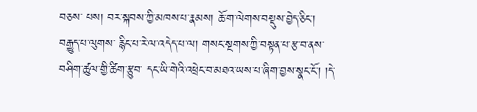བཅས་ པས། བར་སྐབས་ཀྱི་མཁས་པ་རྣམས། ཆོ་ག་ལེགས་བསྡུས་བྱེད་ཅིང་། བརྒྱུད་པ་ལུགས་ རྙིང་པ་རེ་ལ་འདེད་པ་ལ། གསང་སྔགས་ཀྱི་བསྟན་པ་རྩ་བ་ནས་བཤིག་ཚུལ་གྱི་ཚིག་རྩུབ་ དང་ཡི་གེའི་འཕྲེང་བ་མཐའ་ཡས་པ་ཞིག་བྱས་སྣང་ངོ་། །དེ་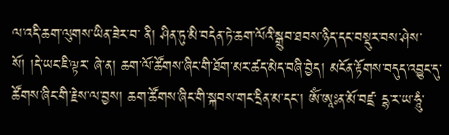ལ་འདི་ཆག་ལུགས་ཡིན་ཟེར་བ་ ནི། ཤིན་ཏུ་མི་བདེན་ཏེ་ཆག་ལོའི་སྒྲུབ་ཐབས་ཉིད་དང་བསྡུར་བས་ཤེས་སོ། །དེ་ཡང་ཇི་ལྟར་ ཞེ་ན། ཆག་ལོ་ཚོགས་ཞིང་གི་ཐོག་མར་ཚད་མེད་བཞི་བྱེད། མངོན་རྟོགས་བདུད་འབྱུང་དུ་ ཚོགས་ཞིང་གི་རྗེས་ལ་བྱས། ཆག་ཚོགས་ཞིང་གི་སྐབས་གང་དྲིན་མ་དང་། ༀ་ཨཱཿན་མོ་བཛྲ་ དྷ་ར་ཡ་ཧཱུཾ་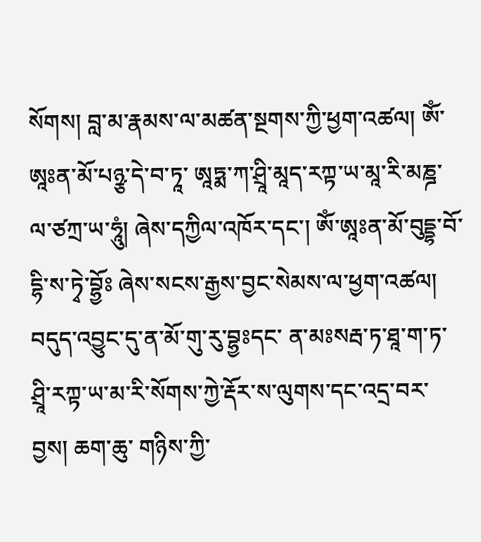སོགས། བླ་མ་རྣམས་ལ་མཚན་སྔགས་ཀྱི་ཕྱག་འཚལ། ༀ་ཨཱཿན་མོ་པཉྩ་དེ་བ་ཏཱ་ ཨཱཏྨ་ཀ་ཤྲཱི་མཱད་རཀྟ་ཡ་མཱ་རི་མཎྜ་ལ་ཙཀྲ་ཡ་ཧཱུཾ། ཞེས་དཀྱིལ་འཁོར་དང་། ༀ་ཨཱཿན་མོ་བུདྡྷ་བོ་ དྷི་ས་ཏྭེ་བྷྱོཿ ཞེས་སངས་རྒྱས་བྱང་སེམས་ལ་ཕྱག་འཚལ། བདུད་འབྱུང་དུ་ན་མོ་གུ་རུ་བྷྱཿདང་ ན་མཿསརྦ་ཏ་ཐཱ་ག་ཏ་ཤྲཱི་རཀྟ་ཡ་མ་རི་སོགས་ཀྱེ་རྡོར་ས་ལུགས་དང་འདྲ་བར་བྱས། ཆག་ཆུ་ གཉིས་ཀྱི་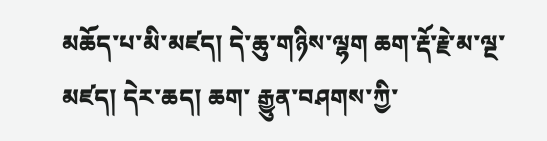མཆོད་པ་མི་མཛད། དེ་ཆུ་གཉིས་ལྷག ཆག་རྡོ་རྗེ་མ་ལྔ་མཛད། དེར་ཆད། ཆག་ རྒྱུན་བཤགས་ཀྱི་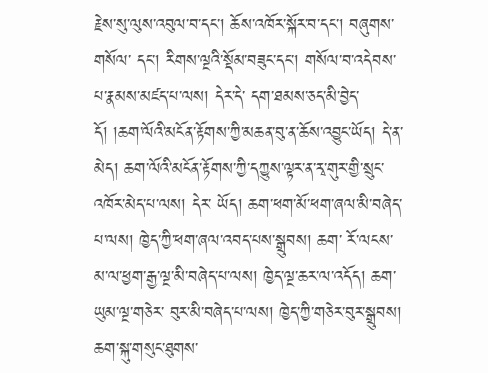རྗེས་སུ་ལུས་འབུལ་བ་དང་། ཆོས་འཁོར་སྐོར་བ་དང་། བཞུགས་གསོལ་ དང་། རིགས་ལྔའི་སྡོམ་བཟུང་དང་། གསོལ་བ་འདེབས་པ་རྣམས་མཛད་པ་ལས། དེར་དེ་ དག་ཐམས་ཅད་མི་བྱེད་དོ། །ཆག་ལོའི་མངོན་རྟོགས་ཀྱི་མཆན་བུ་ན་ཆོས་འབྱུང་ཡོད། དེ་ན་ མེད། ཆག་ལོའི་མངོན་རྟོགས་ཀྱི་དཀྱུས་ལྟར་ན་རྭ་གུར་གྱི་སྲུང་འཁོར་མེད་པ་ལས། དེར་ ཡོད། ཆག་ཕག་མོ་ཕག་ཞལ་མི་བཞེད་པ་ལས། ཁྱེད་ཀྱི་ཕག་ཞལ་འབད་པས་སྒྲུབས། ཆག་ རོ་ལངས་མ་ལ་ཕྱག་རྒྱ་ལྔ་མི་བཞེད་པ་ལས། ཁྱེད་ལྔ་ཆར་ལ་འདོད། ཆག་ཡུམ་ལྔ་གཅེར་ བུར་མི་བཞེད་པ་ལས། ཁྱེད་ཀྱི་གཅེར་བུར་སྒྲུབས། ཆག་སྐུ་གསུང་ཐུགས་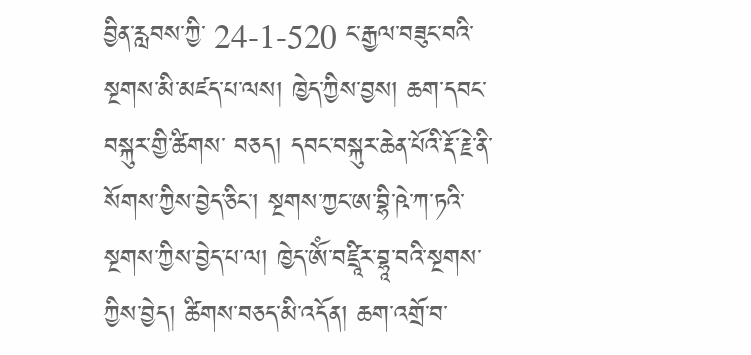བྱིན་རླབས་ཀྱི་ 24-1-520 ང་རྒྱལ་བཟུང་བའི་སྔགས་མི་མཛད་པ་ལས། ཁྱེད་ཀྱིས་བྱས། ཆག་དབང་བསྐུར་གྱི་ཚིགས་ བཅད། དབང་བསྐུར་ཆེན་པོའི་རྡོ་རྗེ་ནི་སོགས་ཀྱིས་བྱེད་ཅིང་། སྔགས་ཀྱང་ཨ་བྷི་ཥེ་ཀ་ཏའི་ སྔགས་ཀྱིས་བྱེད་པ་ལ། ཁྱེད་ༀ་བཛྲཱིར་བྷཱ་བའི་སྔགས་ཀྱིས་བྱེད། ཚིགས་བཅད་མི་འདོན། ཆག་འགྲོ་བ་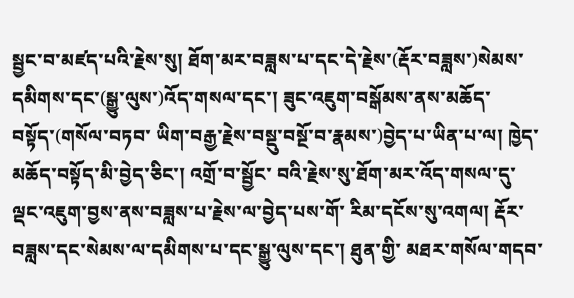སྦྱང་བ་མཛད་པའི་རྗེས་སུ། ཐོག་མར་བཟླས་པ་དང་དེ་རྗེས་(རྡོར་བཟླས་)སེམས་ དམིགས་དང་(སྒྱུ་ལུས་)འོད་གསལ་དང་། ཟུང་འཇུག་བསྒོམས་ནས་མཆོད་བསྟོད་(གསོལ་བཏབ་ ཡིག་བརྒྱ་རྗེས་བསྡུ་བསྔོ་བ་རྣམས་)བྱེད་པ་ཡིན་པ་ལ། ཁྱེད་མཆོད་བསྟོད་མི་བྱེད་ཅིང་། འགྲོ་བ་སྦྱོང་ བའི་རྗེས་སུ་ཐོག་མར་འོད་གསལ་དུ་ལྡང་འཇུག་བྱས་ནས་བཟླས་པ་རྗེས་ལ་བྱེད་པས་གོ་ རིམ་དངོས་སུ་འགལ། རྡོར་བཟླས་དང་སེམས་ལ་དམིགས་པ་དང་སྒྱུ་ལུས་དང་། ཐུན་གྱི་ མཐར་གསོལ་གདབ་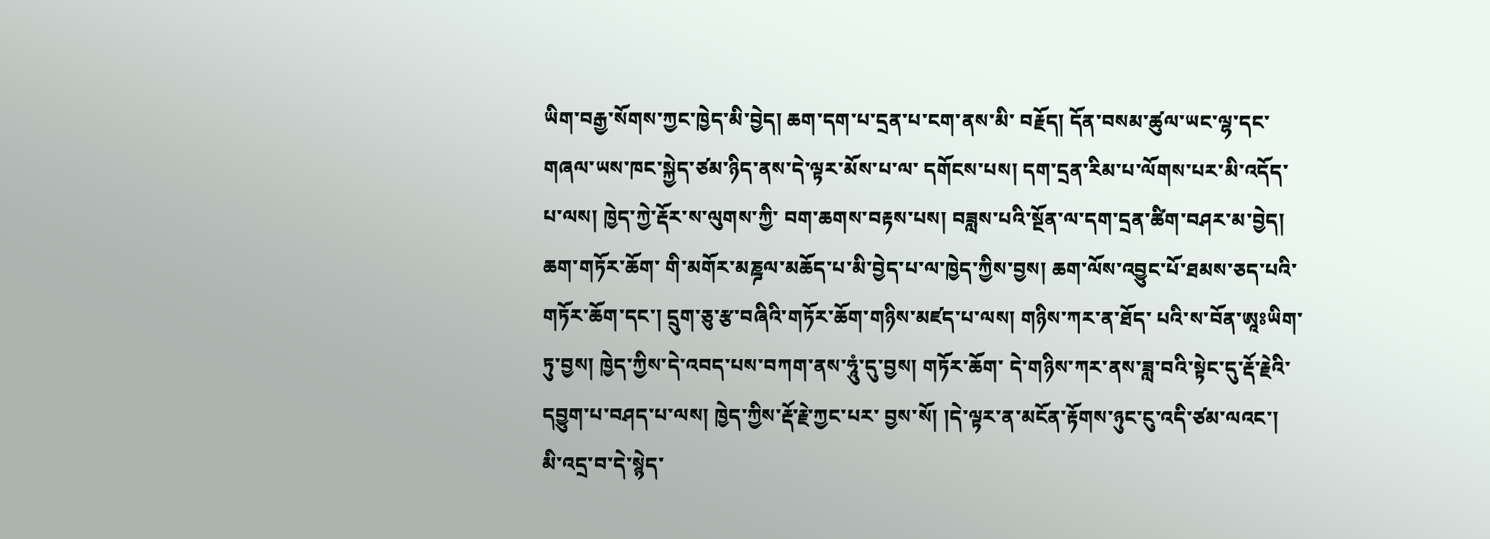ཡིག་བརྒྱ་སོགས་ཀྱང་ཁྱེད་མི་བྱེད། ཆག་དག་པ་དྲན་པ་ངག་ནས་མི་ བརྗོད། དོན་བསམ་ཚུལ་ཡང་ལྷ་དང་གཞལ་ཡས་ཁང་སྐྱེད་ཙམ་ཉིད་ནས་དེ་ལྟར་མོས་པ་ལ་ དགོངས་པས། དག་དྲན་རིམ་པ་ལོགས་པར་མི་འདོད་པ་ལས། ཁྱེད་ཀྱེ་རྡོར་ས་ལུགས་ཀྱི་ བག་ཆགས་བརྟས་པས། བཟླས་པའི་སྔོན་ལ་དག་དྲན་ཚིག་བཤར་མ་བྱེད། ཆག་གཏོར་ཆོག་ གི་མགོར་མཎྜལ་མཆོད་པ་མི་བྱེད་པ་ལ་ཁྱེད་ཀྱིས་བྱས། ཆག་ལོས་འབྱུང་པོ་ཐམས་ཅད་པའི་ གཏོར་ཆོག་དང་། དྲུག་ཅུ་རྩ་བཞིའི་གཏོར་ཆོག་གཉིས་མཛད་པ་ལས། གཉིས་ཀར་ན་ཐོད་ པའི་ས་བོན་ཨཱཿཡིག་ཏུ་བྱས། ཁྱེད་ཀྱིས་དེ་འབད་པས་བཀག་ནས་ཧཱུཾ་དུ་བྱས། གཏོར་ཆོག་ དེ་གཉིས་ཀར་ནས་ཟླ་བའི་སྟེང་དུ་རྡོ་རྗེའི་དབྱུག་པ་བཤད་པ་ལས། ཁྱེད་ཀྱིས་རྡོ་རྗེ་ཀྱང་པར་ བྱས་སོ། །དེ་ལྟར་ན་མངོན་རྟོགས་ཉུང་ངུ་འདི་ཙམ་ལའང་། མི་འདྲ་བ་དེ་སྙེད་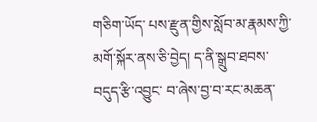གཅིག་ཡོད་ པས་རྫུན་གྱིས་སློབ་མ་རྣམས་ཀྱི་མགོ་སྐོར་ནས་ཅི་བྱེད། ད་ནི་སྒྲུབ་ཐབས་བདུད་རྩི་འབྱུང་ བ་ཞེས་བྱ་བ་རང་མཆན་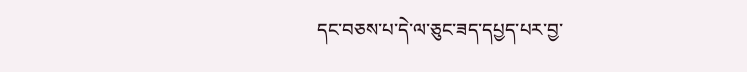དང་བཅས་པ་དེ་ལ་ཅུང་ཟད་དཔྱད་པར་བྱ་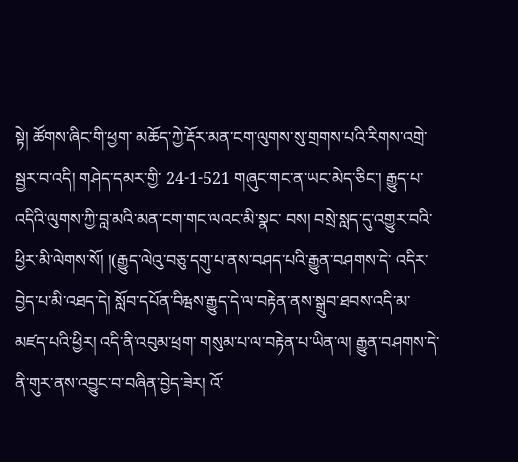སྟེ། ཚོགས་ཞིང་གི་ཕྱག་ མཆོད་ཀྱེ་རྡོར་མན་ངག་ལུགས་སུ་གྲགས་པའི་རིགས་འགྲེ་སྦྱར་བ་འདི། གཤེད་དམར་གྱི་ 24-1-521 གཞུང་གང་ན་ཡང་མེད་ཅིང་། རྒྱུད་པ་འདིའི་ལུགས་ཀྱི་བླ་མའི་མན་ངག་གང་ལའང་མི་སྣང་ བས། བསྲེ་སླད་དུ་འགྱུར་བའི་ཕྱིར་མི་ལེགས་སོ། །(རྒྱུད་ལེའུ་བཅུ་དགུ་པ་ནས་བཤད་པའི་རྒྱུན་བཤགས་དེ་ འདིར་བྱེད་པ་མི་འཐད་དེ། སློབ་དཔོན་བིརྺས་རྒྱུད་དེ་ལ་བརྟེན་ནས་སྒྲུབ་ཐབས་འདི་མ་མཛད་པའི་ཕྱིར། འདི་ནི་འབུམ་ཕྲག་ གསུམ་པ་ལ་བརྟེན་པ་ཡིན་ལ། རྒྱུན་བཤགས་དེ་ནི་གུར་ནས་འབྱུང་བ་བཞིན་བྱེད་ཟེར། འོ་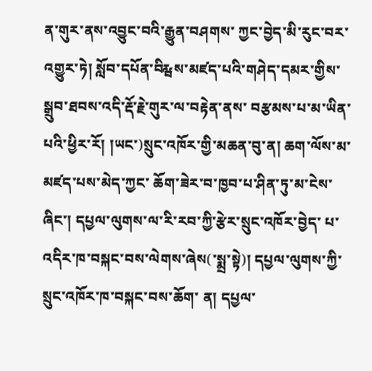ན་གུར་ནས་འབྱུང་བའི་རྒྱུན་བཤགས་ ཀྱང་བྱེད་མི་རུང་བར་འགྱུར་ཏེ། སློབ་དཔོན་བིརྺས་མཛད་པའི་གཤེད་དམར་གྱིས་སྒྲུབ་ཐབས་འདི་རྡོ་རྗེ་གུར་ལ་བརྟེན་ནས་ བརྩམས་པ་མ་ཡིན་པའི་ཕྱིར་རོ། །ཡང་)སྲུང་འཁོར་གྱི་མཆན་བུ་ན། ཆག་ལོས་མ་མཛད་པས་མེད་ཀྱང་ ཆོག་ཟེར་བ་ཁྱབ་པ་ཤིན་ཏུ་མ་ངེས་ཞིང་། དཔྱལ་ལུགས་ལ་རི་རབ་ཀྱི་རྩེར་སྲུང་འཁོར་བྱེད་ པ་འདིར་ཁ་བསྐང་བས་ལེགས་ཞེས(་སྨྲ་སྟེ)། དཔྱལ་ལུགས་ཀྱི་སྲུང་འཁོར་ཁ་བསྐང་བས་ཆོག་ ན། དཔྱལ་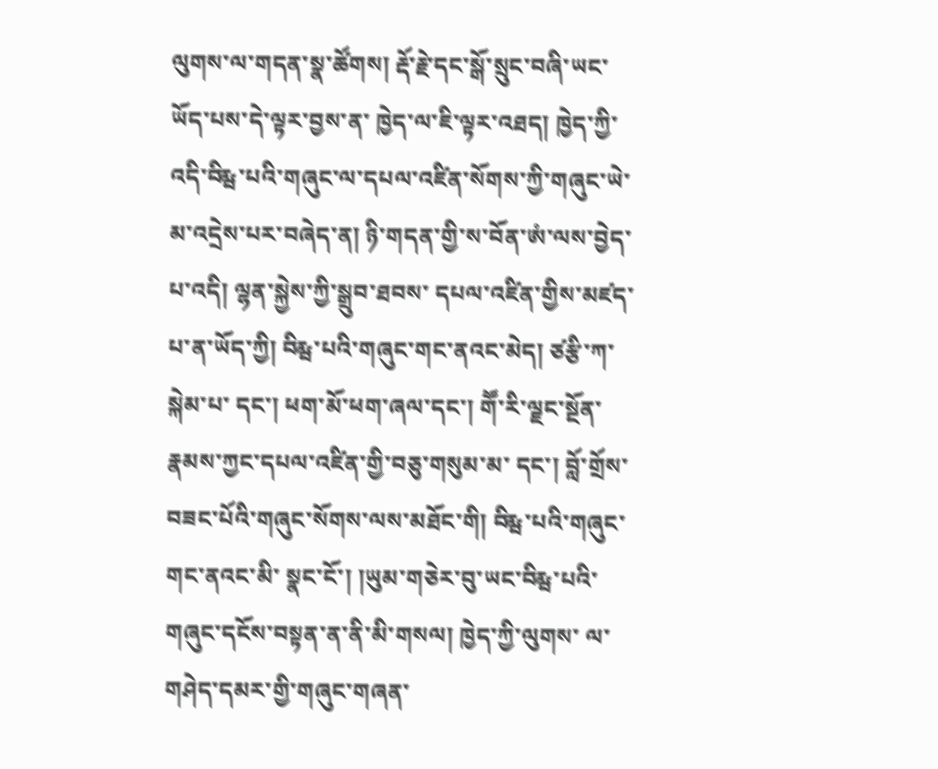ལུགས་ལ་གདན་སྣ་ཚོགས། རྡོ་རྗེ་དང་སྒོ་སྲུང་བཞི་ཡང་ཡོད་པས་དེ་ལྟར་བྱས་ན་ ཁྱེད་ལ་ཇི་ལྟར་འཐད། ཁྱེད་ཀྱི་འདི་བིརྺ་པའི་གཞུང་ལ་དཔལ་འཛིན་སོགས་ཀྱི་གཞུང་ཡེ་ མ་འདྲེས་པར་བཞེད་ན། ཉི་གདན་གྱི་ས་བོན་ཨཾ་ལས་བྱེད་པ་འདི། ལྷན་སྐྱེས་ཀྱི་སྒྲུབ་ཐབས་ དཔལ་འཛིན་གྱིས་མཛད་པ་ན་ཡོད་ཀྱི། བིརྺ་པའི་གཞུང་གང་ནའང་མེད། ཙརྩི་ཀ་སྐེམ་པ་ དང་། ཕག་མོ་ཕག་ཞལ་དང་། གཽ་རི་ལྗང་སྔོན་རྣམས་ཀྱང་དཔལ་འཛིན་གྱི་བཅུ་གསུམ་མ་ དང་། བློ་གྲོས་བཟང་པོའི་གཞུང་སོགས་ལས་མཐོང་གི། བིརྺ་པའི་གཞུང་གང་ནའང་མི་ སྣང་ངོ་། །ཡུམ་གཅེར་བུ་ཡང་བིརྺ་པའི་གཞུང་དངོས་བསྟན་ན་ནི་མི་གསལ། ཁྱེད་ཀྱི་ལུགས་ ལ་གཤེད་དམར་གྱི་གཞུང་གཞན་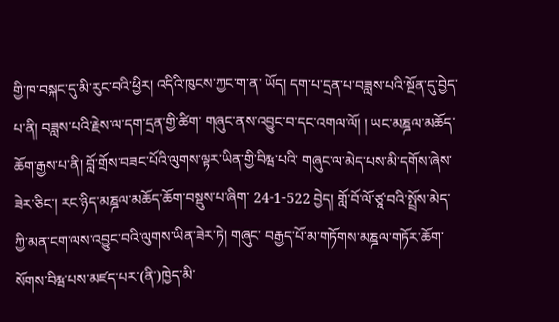གྱི་ཁ་བསྐང་དུ་མི་རུང་བའི་ཕྱིར། འདིའི་ཁུངས་ཀྱང་ག་ན་ ཡོད། དག་པ་དྲན་པ་བཟླས་པའི་སྔོན་དུ་བྱེད་པ་ནི། བཟླས་པའི་རྗེས་ལ་དག་དྲན་གྱི་ཚིག་ གཞུང་ནས་འབྱུང་བ་དང་འགལ་ལོ། ། ཡང་མཎྜལ་མཆོད་ཆོག་རྒྱས་པ་ནི། བློ་གྲོས་བཟང་པོའི་ལུགས་ལྟར་ཡིན་གྱི་བིརྺ་པའི་ གཞུང་ལ་མེད་པས་མི་དགོས་ཞེས་ཟེར་ཅིང་། རང་ཉིད་མཎྜལ་མཆོད་ཆོག་བསྡུས་པ་ཞིག་ 24-1-522 བྱེད། གློ་བོ་ལོ་ཙཱ་བའི་སྤྲོས་མེད་ཀྱི་མན་ངག་ལས་འབྱུང་བའི་ལུགས་ཡིན་ཟེར་ཏེ། གཞུང་ བརྒྱད་པོ་མ་གཏོགས་མཎྜལ་གཏོར་ཆོག་སོགས་བིརྺ་པས་མཛད་པར་(ནི་)ཁྱེད་མི་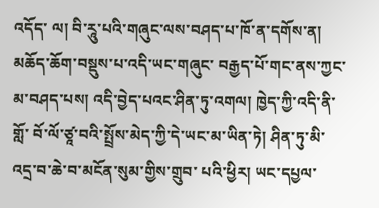འདོད་ ལ། བི་རཱུ་པའི་གཞུང་ལས་བཤད་པ་ཁོ་ན་དགོས་ན། མཆོད་ཆོག་བསྡུས་པ་འདི་ཡང་གཞུང་ བརྒྱད་པོ་གང་ནས་ཀྱང་མ་བཤད་པས། འདི་བྱེད་པའང་ཤིན་ཏུ་འགལ། ཁྱེད་ཀྱི་འདི་ནི་གློ་ བོ་ལོ་ཙཱ་བའི་སྤྲོས་མེད་ཀྱི་དེ་ཡང་མ་ཡིན་ཏེ། ཤིན་ཏུ་མི་འདྲ་བ་ཆེ་བ་མངོན་སུམ་གྱིས་གྲུབ་ པའི་ཕྱིར། ཡང་དཔྱལ་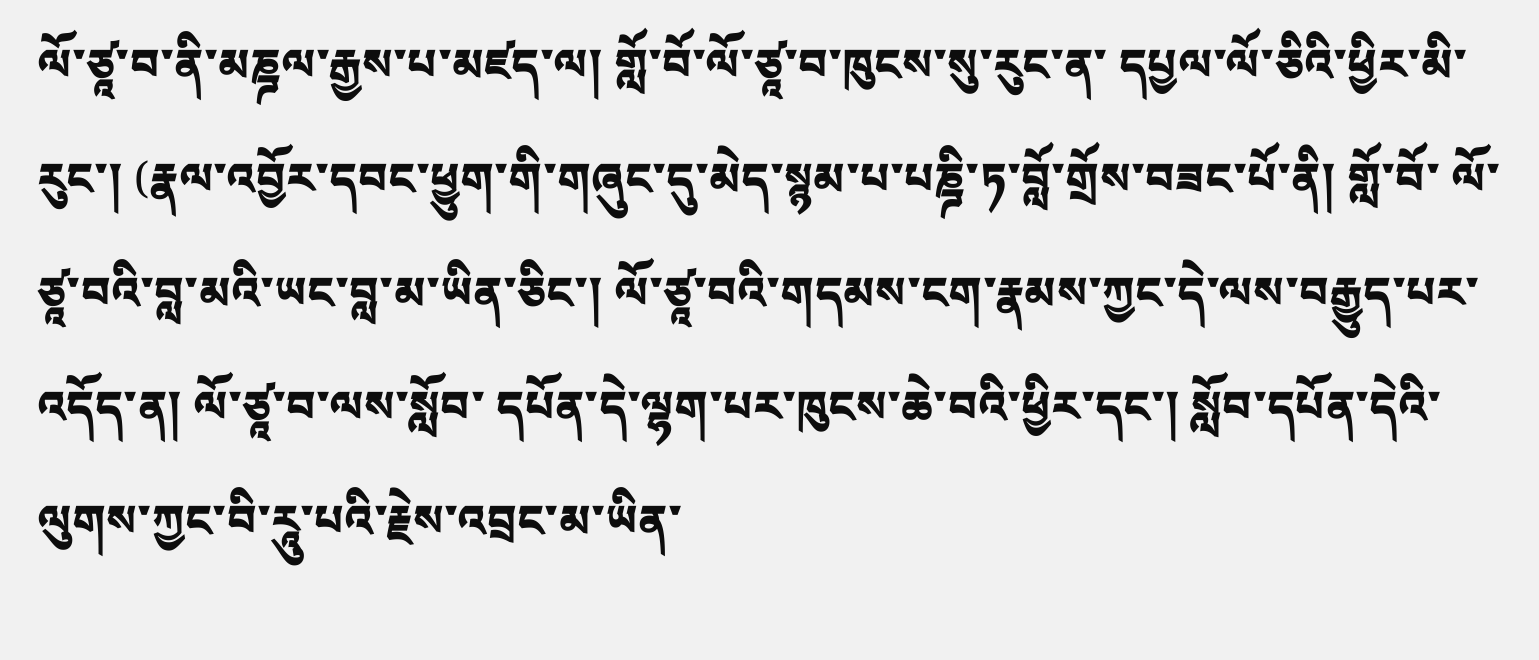ལོ་ཙཱ་བ་ནི་མཎྜལ་རྒྱས་པ་མཛད་ལ། གློ་བོ་ལོ་ཙཱ་བ་ཁུངས་སུ་རུང་ན་ དཔྱལ་ལོ་ཅིའི་ཕྱིར་མི་རུང་། (རྣལ་འབྱོར་དབང་ཕྱུག་གི་གཞུང་དུ་མེད་སྙམ་པ་པཎྜི་ཏ་བློ་གྲོས་བཟང་པོ་ནི། གློ་བོ་ ལོ་ཙཱ་བའི་བླ་མའི་ཡང་བླ་མ་ཡིན་ཅིང་། ལོ་ཙཱ་བའི་གདམས་ངག་རྣམས་ཀྱང་དེ་ལས་བརྒྱུད་པར་འདོད་ན། ལོ་ཙཱ་བ་ལས་སློབ་ དཔོན་དེ་ལྷག་པར་ཁུངས་ཆེ་བའི་ཕྱིར་དང་། སློབ་དཔོན་དེའི་ལུགས་ཀྱང་བི་རཱུ་པའི་རྗེས་འབྲང་མ་ཡིན་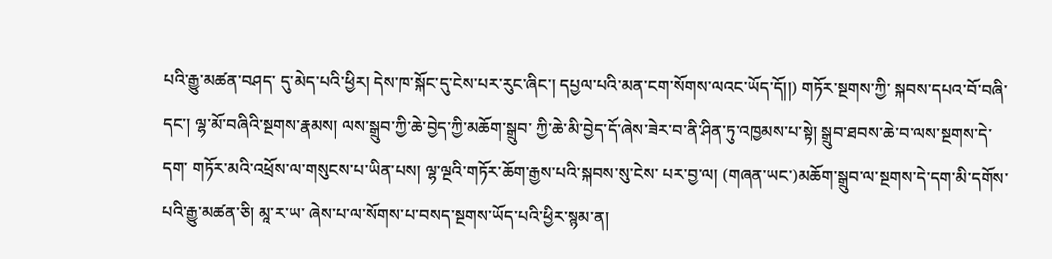པའི་རྒྱུ་མཚན་བཤད་ དུ་མེད་པའི་ཕྱིར། དེས་ཁ་སྐོང་དུ་ངེས་པར་རུང་ཞིང་། དཔྱལ་པའི་མན་ངག་སོགས་ལའང་ཡོད་དོ།།) གཏོར་སྔགས་ཀྱི་ སྐབས་དཔའ་བོ་བཞི་དང་། ལྷ་མོ་བཞིའི་སྔགས་རྣམས། ལས་སྒྲུབ་ཀྱི་ཆེ་བྱེད་ཀྱི་མཆོག་སྒྲུབ་ ཀྱི་ཆེ་མི་བྱེད་དོ་ཞེས་ཟེར་བ་ནི་ཤིན་ཏུ་འཁྱམས་པ་སྟེ། སྒྲུབ་ཐབས་ཆེ་བ་ལས་སྔགས་དེ་དག་ གཏོར་མའི་འཕྲོས་ལ་གསུངས་པ་ཡིན་པས། ལྷ་ལྔའི་གཏོར་ཆོག་རྒྱས་པའི་སྐབས་སུ་ངེས་ པར་བྱ་ལ། (གཞན་ཡང་)མཆོག་སྒྲུབ་ལ་སྔགས་དེ་དག་མི་དགོས་པའི་རྒྱུ་མཚན་ཅི། མཱ་ར་ཡ་ ཞེས་པ་ལ་སོགས་པ་བསད་སྔགས་ཡོད་པའི་ཕྱིར་སྙམ་ན།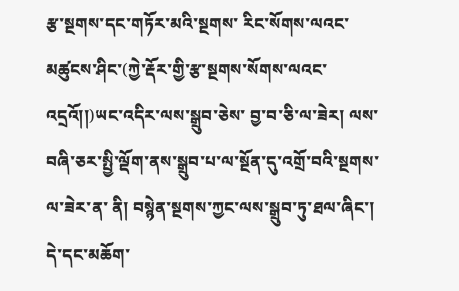རྩ་སྔགས་དང་གཏོར་མའི་སྔགས་ རིང་སོགས་ལའང་མཚུངས་ཤིང་(ཀྱེ་རྡོར་གྱི་རྩ་སྔགས་སོགས་ལའང་འདྲའོ།།)ཡང་འདིར་ལས་སྒྲུབ་ཅེས་ བྱ་བ་ཅི་ལ་ཟེར། ལས་བཞི་ཅར་སྤྱི་ལྡོག་ནས་སྒྲུབ་པ་ལ་སྔོན་དུ་འགྲོ་བའི་སྔགས་ལ་ཟེར་ན་ ནི། བསྙེན་སྔགས་ཀྱང་ལས་སྒྲུབ་ཏུ་ཐལ་ཞིང་། དེ་དང་མཆོག་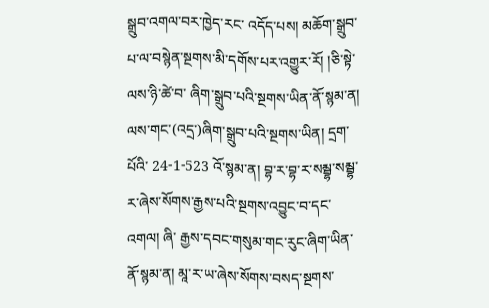སྒྲུབ་འགལ་བར་ཁྱེད་རང་ འདོད་པས། མཆོག་སྒྲུབ་པ་ལ་བསྙེན་སྔགས་མི་དགོས་པར་འགྱུར་རོ། །ཅི་སྟེ་ལས་ཉི་ཚེ་བ་ ཞིག་སྒྲུབ་པའི་སྔགས་ཡིན་ནོ་སྙམ་ན། ལས་གང་(འདྲ་)ཞིག་སྒྲུབ་པའི་སྔགས་ཡིན། དྲག་པོའི་ 24-1-523 འོ་སྙམ་ན། བྷ་ར་བྷ་ར་སམྦྷ་སམྦྷ་ར་ཞེས་སོགས་རྒྱས་པའི་སྔགས་འབྱུང་བ་དང་འགལ། ཞི་ རྒྱས་དབང་གསུམ་གང་རུང་ཞིག་ཡིན་ནོ་སྙམ་ན། མཱ་ར་ཡ་ཞེས་སོགས་བསད་སྔགས་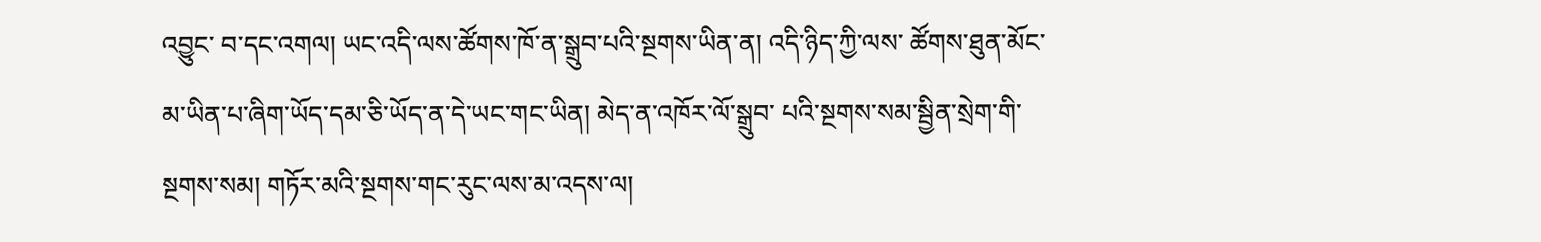འབྱུང་ བ་དང་འགལ། ཡང་འདི་ལས་ཚོགས་ཁོ་ན་སྒྲུབ་པའི་སྔགས་ཡིན་ན། འདི་ཉིད་ཀྱི་ལས་ ཚོགས་ཐུན་མོང་མ་ཡིན་པ་ཞིག་ཡོད་དམ་ཅི་ཡོད་ན་དེ་ཡང་གང་ཡིན། མེད་ན་འཁོར་ལོ་སྒྲུབ་ པའི་སྔགས་སམ་སྦྱིན་སྲེག་གི་སྔགས་སམ། གཏོར་མའི་སྔགས་གང་རུང་ལས་མ་འདས་ལ།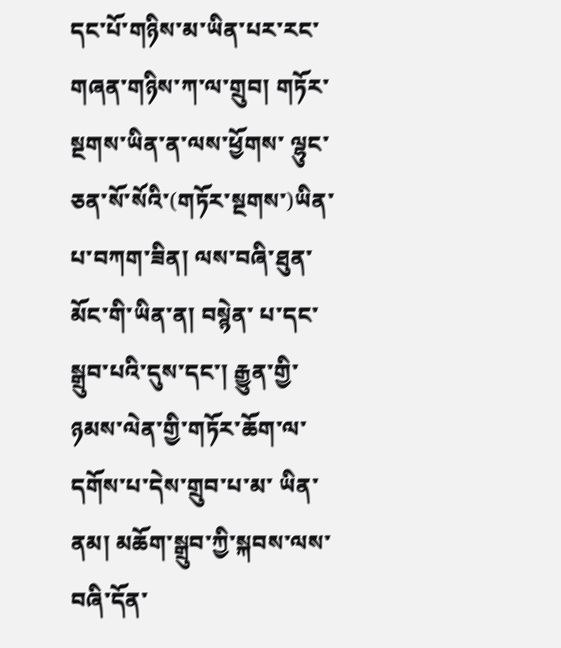དང་པོ་གཉིས་མ་ཡིན་པར་རང་གཞན་གཉིས་ཀ་ལ་གྲུབ། གཏོར་སྔགས་ཡིན་ན་ལས་ཕྱོགས་ ལྷུང་ཅན་སོ་སོའི་(གཏོར་སྔགས་)ཡིན་པ་བཀག་ཟིན། ལས་བཞི་ཐུན་མོང་གི་ཡིན་ན། བསྙེན་ པ་དང་སྒྲུབ་པའི་དུས་དང་། རྒྱུན་གྱི་ཉམས་ལེན་གྱི་གཏོར་ཆོག་ལ་དགོས་པ་དེས་གྲུབ་པ་མ་ ཡིན་ནམ། མཆོག་སྒྲུབ་ཀྱི་སྐབས་ལས་བཞི་དོན་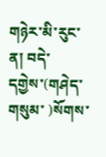གཉེར་མི་རུང་ན། བདེ་དགྱེས་(གཤེད་གསུམ་ )སོགས་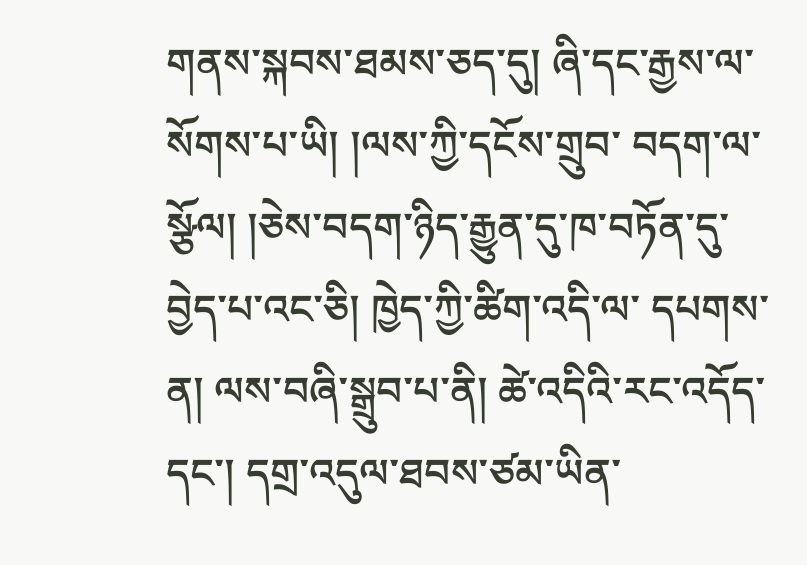གནས་སྐབས་ཐམས་ཅད་དུ། ཞི་དང་རྒྱས་ལ་སོགས་པ་ཡི། །ལས་ཀྱི་དངོས་གྲུབ་ བདག་ལ་སྩོལ། །ཅེས་བདག་ཉིད་རྒྱུན་དུ་ཁ་བཏོན་དུ་བྱེད་པ་འང་ཅི། ཁྱེད་ཀྱི་ཚིག་འདི་ལ་ དཔགས་ན། ལས་བཞི་སྒྲུབ་པ་ནི། ཚེ་འདིའི་རང་འདོད་དང་། དགྲ་འདུལ་ཐབས་ཙམ་ཡིན་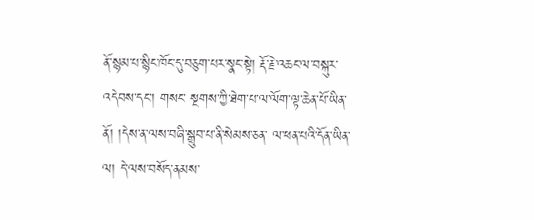ནོ་སྙམ་པ་སྙིང་ཁོང་དུ་བཅུག་པར་སྣང་སྟེ། རྡོ་རྗེ་འཆང་ལ་བསྐུར་འདེབས་དང་། གསང་ སྔགས་ཀྱི་ཐེག་པ་ལ་ལོག་ལྟ་ཆེན་པོ་ཡིན་ནོ། །དེས་ན་ལས་བཞི་སྒྲུབ་པ་ནི་སེམས་ཅན་ ལ་ཕན་པའི་དོན་ཡིན་ལ། དེ་ལས་བསོད་ནམས་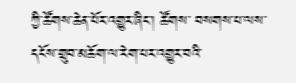ཀྱི་ཚོགས་ཆེན་པོར་འགྱུར་ཞིང་། ཚོགས་ བསགས་པ་ལས་དངོས་གྲུབ་མཆོག་ལ་རེག་པར་འགྱུར་བའི་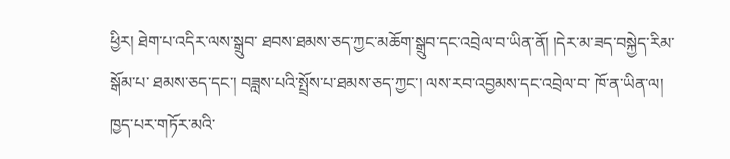ཕྱིར། ཐེག་པ་འདིར་ལས་སྒྲུབ་ ཐབས་ཐམས་ཅད་ཀྱང་མཆོག་སྒྲུབ་དང་འབྲེལ་བ་ཡིན་ནོ། །དེར་མ་ཟད་བསྐྱེད་རིམ་སྒོམ་པ་ ཐམས་ཅད་དང་། བཟླས་པའི་སྤྲོས་པ་ཐམས་ཅད་ཀྱང་། ལས་རབ་འབྱམས་དང་འབྲེལ་བ་ ཁོ་ན་ཡིན་ལ། ཁྱད་པར་གཏོར་མའི་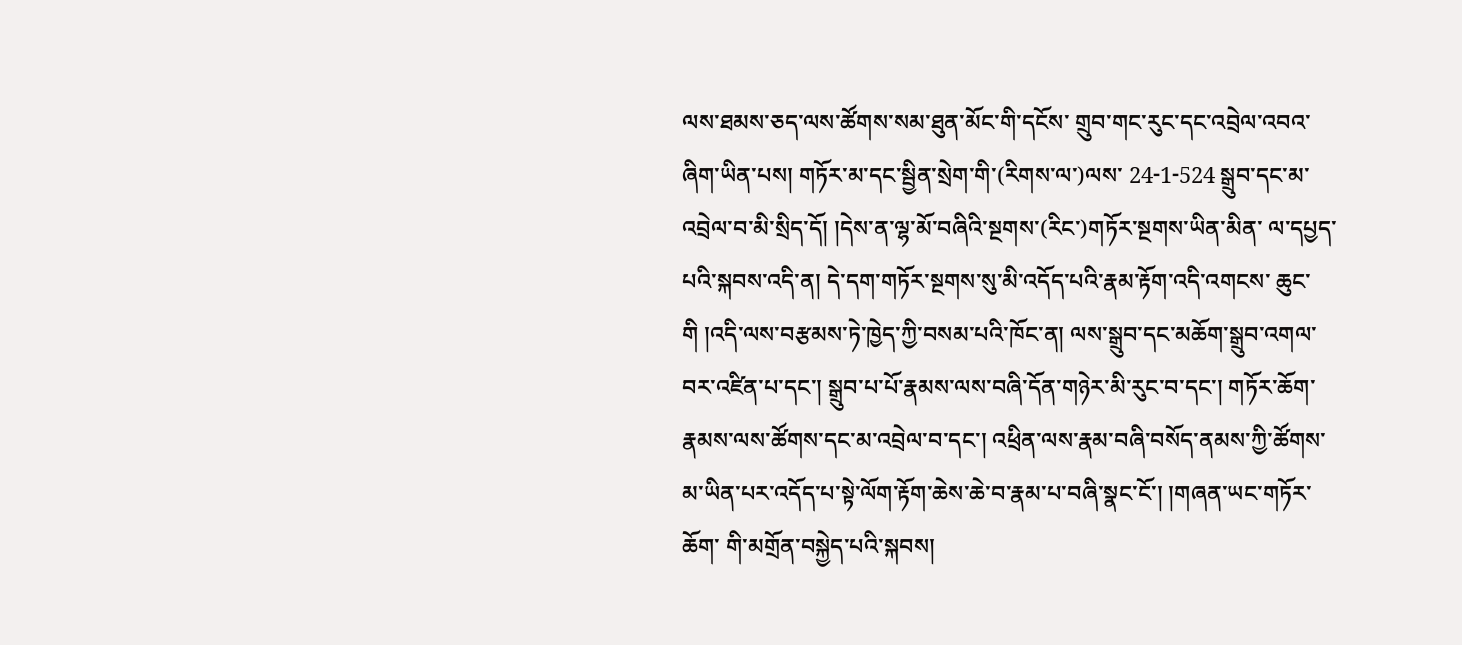ལས་ཐམས་ཅད་ལས་ཚོགས་སམ་ཐུན་མོང་གི་དངོས་ གྲུབ་གང་རུང་དང་འབྲེལ་འབའ་ཞིག་ཡིན་པས། གཏོར་མ་དང་སྦྱིན་སྲེག་གི་(རིགས་ལ་)ལས་ 24-1-524 སྒྲུབ་དང་མ་འབྲེལ་བ་མི་སྲིད་དོ། །དེས་ན་ལྷ་མོ་བཞིའི་སྔགས་(རིང་)གཏོར་སྔགས་ཡིན་མིན་ ལ་དཔྱད་པའི་སྐབས་འདི་ན། དེ་དག་གཏོར་སྔགས་སུ་མི་འདོད་པའི་རྣམ་རྟོག་འདི་འགངས་ ཆུང་གི །འདི་ལས་བརྩམས་ཏེ་ཁྱེད་ཀྱི་བསམ་པའི་ཁོང་ན། ལས་སྒྲུབ་དང་མཆོག་སྒྲུབ་འགལ་ བར་འཛིན་པ་དང་། སྒྲུབ་པ་པོ་རྣམས་ལས་བཞི་དོན་གཉེར་མི་རུང་བ་དང་། གཏོར་ཆོག་ རྣམས་ལས་ཚོགས་དང་མ་འབྲེལ་བ་དང་། འཕྲིན་ལས་རྣམ་བཞི་བསོད་ནམས་ཀྱི་ཚོགས་ མ་ཡིན་པར་འདོད་པ་སྟེ་ལོག་རྟོག་ཆེས་ཆེ་བ་རྣམ་པ་བཞི་སྣང་ངོ་། །གཞན་ཡང་གཏོར་ཆོག་ གི་མགྲོན་བསྐྱེད་པའི་སྐབས།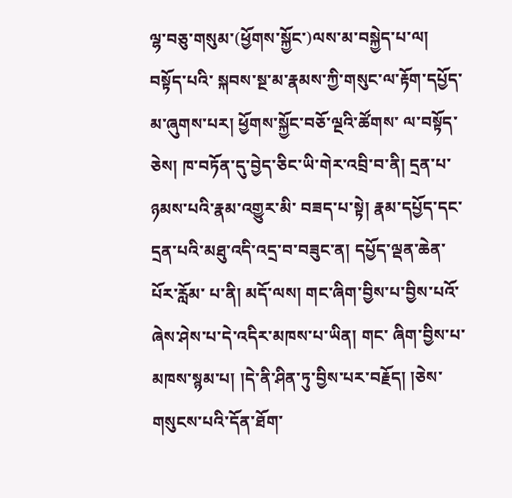ལྷ་བཅུ་གསུམ་(ཕྱོགས་སྐྱོང་)ལས་མ་བསྐྱེད་པ་ལ། བསྟོད་པའི་ སྐབས་སྔ་མ་རྣམས་ཀྱི་གསུང་ལ་རྟོག་དཔྱོད་མ་ཞུགས་པར། ཕྱོགས་སྐྱོང་བཅོ་ལྔའི་ཚོགས་ ལ་བསྟོད་ཅེས། ཁ་བཏོན་དུ་བྱེད་ཅིང་ཡི་གེར་འབྲི་བ་ནི། དྲན་པ་ཉམས་པའི་རྣམ་འགྱུར་མི་ བཟད་པ་སྟེ། རྣམ་དཔྱོད་དང་དྲན་པའི་མཐུ་འདི་འདྲ་བ་བཟུང་ན། དཔྱོད་ལྡན་ཆེན་པོར་རློམ་ པ་ནི། མདོ་ལས། གང་ཞིག་བྱིས་པ་བྱིས་པའོ་ཞེས་ཤེས་པ་དེ་འདིར་མཁས་པ་ཡིན། གང་ ཞིག་བྱིས་པ་མཁས་སྙམ་པ། །དེ་ནི་ཤིན་ཏུ་བྱིས་པར་བརྗོད། །ཅེས་གསུངས་པའི་དོན་ཐོག་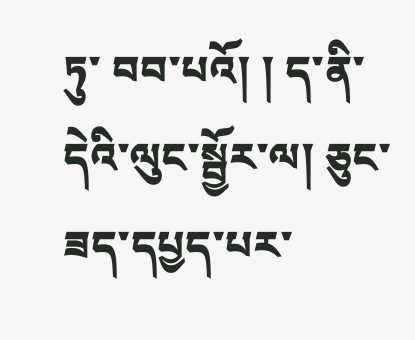ཏུ་ བབ་པའོ། ། ད་ནི་དེའི་ལུང་སྦྱོར་ལ། ཅུང་ཟད་དཔྱད་པར་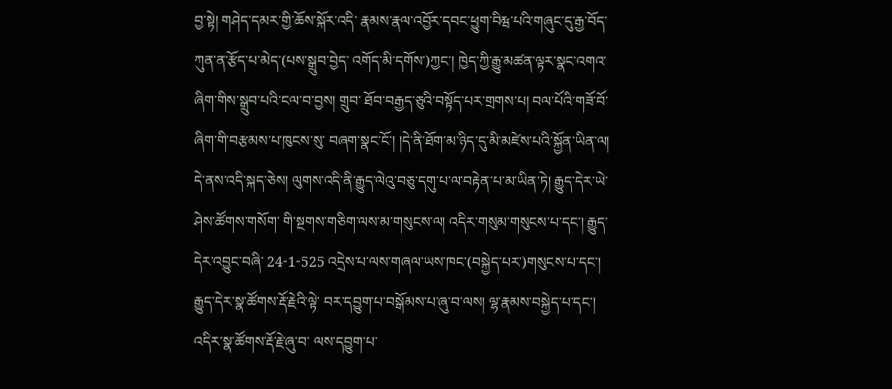བྱ་སྟེ། གཤེད་དམར་གྱི་ཆོས་སྐོར་འདི་ རྣམས་རྣལ་འབྱོར་དབང་ཕྱུག་བིརྺ་པའི་གཞུང་དུ་རྒྱ་བོད་ཀུན་ན་རྩོད་པ་མེད་(པས་སྒྲུབ་བྱེད་ འགོད་མི་དགོས་)ཀྱང་། ཁྱེད་ཀྱི་རྒྱུ་མཚན་ལྟར་སྣང་འགའ་ཞིག་གིས་སྒྲུབ་པའི་ངལ་བ་བྱས། གྲུབ་ ཐོབ་བརྒྱད་ཅུའི་བསྟོད་པར་གྲགས་པ། བལ་པོའི་གཟོ་བོ་ཞིག་གི་བརྩམས་པ་ཁུངས་སུ་ བཞག་སྣང་ངོ་། །དེ་ནི་ཐོག་མ་ཉིད་དུ་མི་མཛེས་པའི་སྐྱོན་ཡིན་ལ། དེ་ནས་འདི་སྐད་ཅེས། ལུགས་འདི་ནི་རྒྱུད་ལེའུ་བཅུ་དགུ་པ་ལ་བརྟེན་པ་མ་ཡིན་ཏེ། རྒྱུད་དེར་ཡེ་ཤེས་ཚོགས་གསོག་ གི་སྔགས་གཅིག་ལས་མ་གསུངས་ལ། འདིར་གསུམ་གསུངས་པ་དང་། རྒྱུད་དེར་འབྱུང་བཞི་ 24-1-525 འདྲེས་པ་ལས་གཞལ་ཡས་ཁང་(བསྐྱེད་པར་)གསུངས་པ་དང་། རྒྱུད་དེར་སྣ་ཚོགས་རྡོ་རྗེའི་ལྟེ་ བར་དབྱུག་པ་བསྒོམས་པ་ཞུ་བ་ལས། ལྷ་རྣམས་བསྐྱེད་པ་དང་། འདིར་སྣ་ཚོགས་རྡོ་རྗེ་ཞུ་བ་ ལས་དབྱུག་པ་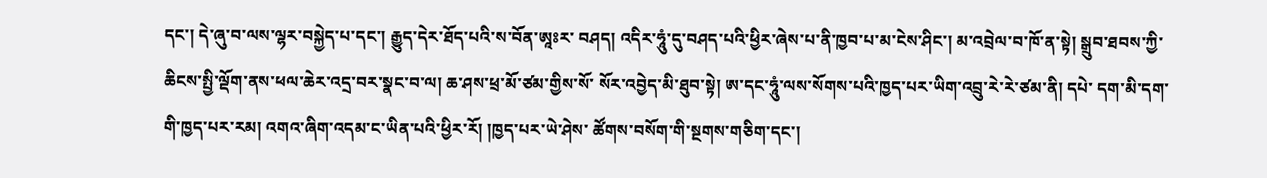དང་། དེ་ཞུ་བ་ལས་ལྷར་བསྐྱེད་པ་དང་། རྒྱུད་དེར་ཐོད་པའི་ས་བོན་ཨཱཿར་ བཤད། འདིར་ཧཱུཾ་དུ་བཤད་པའི་ཕྱིར་ཞེས་པ་ནི་ཁྱབ་པ་མ་ངེས་ཤིང་། མ་འབྲེལ་བ་ཁོ་ན་སྟེ། སྒྲུབ་ཐབས་ཀྱི་ཆིངས་སྤྱི་ལྡོག་ནས་ཕལ་ཆེར་འདྲ་བར་སྣང་བ་ལ། ཆ་ཤས་ཕྲ་མོ་ཙམ་གྱིས་སོ་ སོར་འབྱེད་མི་ཐུབ་སྟེ། ཨ་དང་ཧཱུཾ་ལས་སོགས་པའི་ཁྱད་པར་ཡིག་འབྲུ་རེ་རེ་ཙམ་ནི། དཔེ་ དག་མི་དག་གི་ཁྱད་པར་རམ། འགའ་ཞིག་འདམ་ང་ཡིན་པའི་ཕྱིར་རོ། །ཁྱད་པར་ཡེ་ཤེས་ ཚོགས་བསོག་གི་སྔགས་གཅིག་དང་།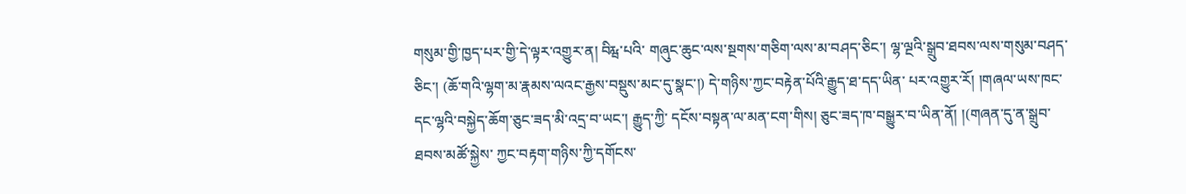གསུམ་གྱི་ཁྱད་པར་གྱི་དེ་ལྟར་འགྱུར་ན། བིརྺ་པའི་ གཞུང་ཆུང་ལས་སྔགས་གཅིག་ལས་མ་བཤད་ཅིང་། ལྷ་ལྔའི་སྒྲུབ་ཐབས་ལས་གསུམ་བཤད་ ཅིང་། (ཆོ་གའི་ལྷག་མ་རྣམས་ལའང་རྒྱས་བསྡུས་མང་དུ་སྣང་།) དེ་གཉིས་ཀྱང་བརྟེན་པོའི་རྒྱུད་ཐ་དད་ཡིན་ པར་འགྱུར་རོ། །གཞལ་ཡས་ཁང་དང་ལྷའི་བསྐྱེད་ཆོག་ཅུང་ཟད་མི་འདྲ་བ་ཡང་། རྒྱུད་ཀྱི་ དངོས་བསྟན་ལ་མན་ངག་གིས། ཅུང་ཟད་ཁ་བསྒྱུར་བ་ཡིན་ནོ། །(གཞན་དུ་ན་སྒྲུབ་ཐབས་མཚོ་སྐྱེས་ ཀྱང་བརྟག་གཉིས་ཀྱི་དགོངས་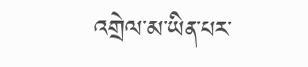འགྲེལ་མ་ཡིན་པར་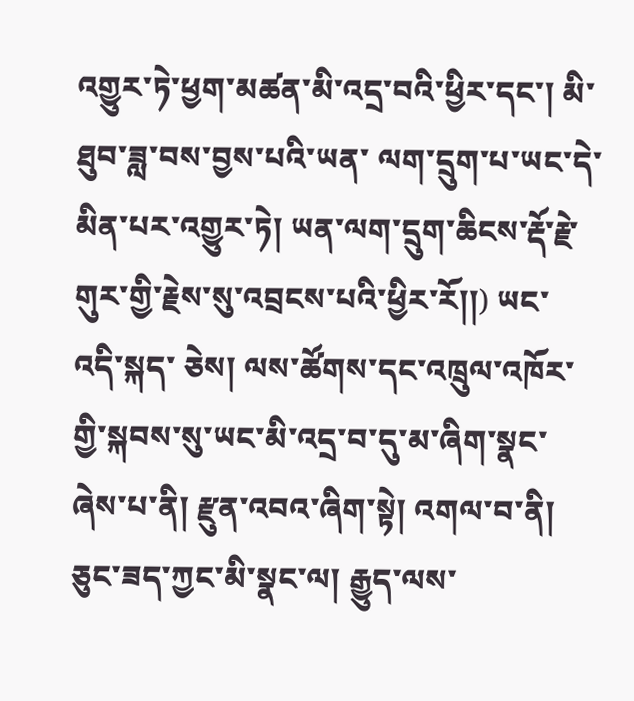འགྱུར་ཏེ་ཕྱག་མཚན་མི་འདྲ་བའི་ཕྱིར་དང་། མི་ཐུབ་ཟླ་བས་བྱས་པའི་ཡན་ ལག་དྲུག་པ་ཡང་དེ་མིན་པར་འགྱུར་ཏེ། ཡན་ལག་དྲུག་ཆིངས་རྡོ་རྗེ་གུར་གྱི་རྗེས་སུ་འབྲངས་པའི་ཕྱིར་རོ།།) ཡང་འདི་སྐད་ ཅེས། ལས་ཚོགས་དང་འཁྲུལ་འཁོར་གྱི་སྐབས་སུ་ཡང་མི་འདྲ་བ་དུ་མ་ཞིག་སྣང་ཞེས་པ་ནི། རྫུན་འབའ་ཞིག་སྟེ། འགལ་བ་ནི། ཅུང་ཟད་ཀྱང་མི་སྣང་ལ། རྒྱུད་ལས་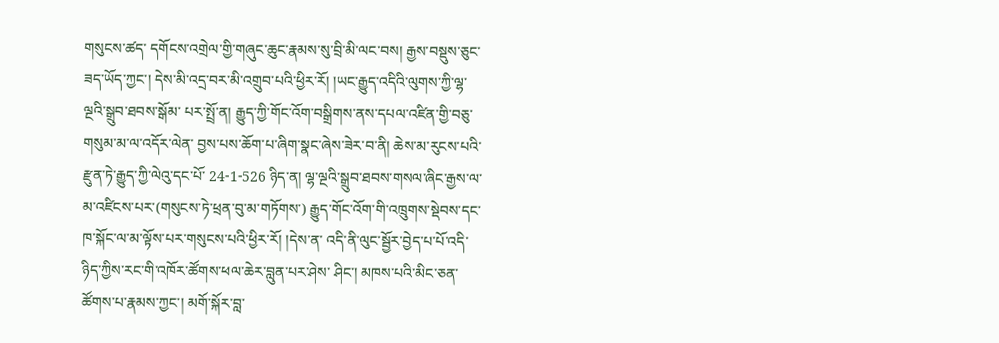གསུངས་ཚད་ དགོངས་འགྲེལ་གྱི་གཞུང་ཆུང་རྣམས་སུ་བྲི་མི་ལང་བས། རྒྱས་བསྡུས་ཅུང་ཟད་ཡོད་ཀྱང་། དེས་མི་འདྲ་བར་མི་འགྲུབ་པའི་ཕྱིར་རོ། །ཡང་རྒྱུད་འདིའི་ལུགས་ཀྱི་ལྷ་ལྔའི་སྒྲུབ་ཐབས་སྒོམ་ པར་སྤྲོ་ན། རྒྱུད་ཀྱི་གོང་འོག་བསྒྲིགས་ནས་དཔལ་འཛིན་གྱི་བཅུ་གསུམ་མ་ལ་འདོར་ལེན་ བྱས་པས་ཆོག་པ་ཞིག་སྣང་ཞེས་ཟེར་བ་ནི། ཆེས་མ་རུངས་པའི་རྫུན་ཏེ་རྒྱུད་ཀྱི་ལེའུ་དང་པོ་ 24-1-526 ཉིད་ན། ལྷ་ལྔའི་སྒྲུབ་ཐབས་གསལ་ཞིང་རྒྱས་ལ་མ་འཛིངས་པར་(གསུངས་ཏེ་ཕྲན་བུ་མ་གཏོགས་) རྒྱུད་གོང་འོག་གི་འཁྲུགས་སྡེབས་དང་ཁ་སྐོང་ལ་མ་ལྟོས་པར་གསུངས་པའི་ཕྱིར་རོ། །དེས་ན་ འདི་ནི་ལུང་སྦྱོར་བྱེད་པ་པོ་འདི་ཉིད་ཀྱིས་རང་གི་འཁོར་ཚོགས་ཕལ་ཆེར་བླུན་པར་ཤེས་ ཤིང་། མཁས་པའི་མིང་ཅན་ཚོགས་པ་རྣམས་ཀྱང་། མགོ་སྐོར་བླ་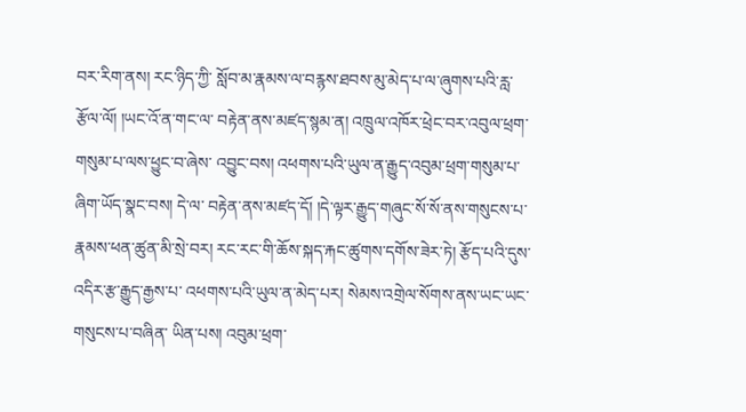བར་རིག་ནས། རང་ཉིད་ཀྱི་ སློབ་མ་རྣམས་ལ་བརྙས་ཐབས་མུ་མེད་པ་ལ་ཞུགས་པའི་རླ་རྩོལ་ལོ། །ཡང་འོ་ན་གང་ལ་ བརྟེན་ནས་མཛད་སྙམ་ན། འཁྲུལ་འཁོར་ཕྲེང་བར་འབུལ་ཕྲག་གསུམ་པ་ལས་ཕྱུང་བ་ཞེས་ འབྱུང་བས། འཕགས་པའི་ཡུལ་ན་རྒྱུད་འབུམ་ཕྲག་གསུམ་པ་ཞིག་ཡོད་སྣང་བས། དེ་ལ་ བརྟེན་ནས་མཛད་དོ། །དེ་ལྟར་རྒྱུད་གཞུང་སོ་སོ་ནས་གསུངས་པ་རྣམས་ཕན་ཚུན་མི་སྲེ་བར། རང་རང་གི་ཆོས་སྐད་རྐང་ཚུགས་དགོས་ཟེར་ཏེ། རྩོད་པའི་དུས་འདིར་རྩ་རྒྱུད་རྒྱས་པ་ འཕགས་པའི་ཡུལ་ན་མེད་པར། སེམས་འགྲེལ་སོགས་ནས་ཡང་ཡང་གསུངས་པ་བཞིན་ ཡིན་པས། འབུམ་ཕྲག་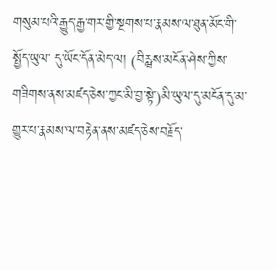གསུམ་པའི་རྒྱུད་རྒྱ་གར་གྱི་སྔགས་པ་རྣམས་ལ་ཐུན་མོང་གི་སྤྱོད་ཡུལ་ དུ་ཡོང་དོན་མེད་ལ། (བིརྺས་མངོན་ཤེས་ཀྱིས་གཟིགས་ནས་མཛད་ཅེས་ཀྱང་མི་བྱ་སྟེ་)མི་ཡུལ་དུ་མངོན་དུ་མ་ གྱུར་པ་རྣམས་ལ་བརྟེན་ནས་མཛད་ཅེས་བརྗོད་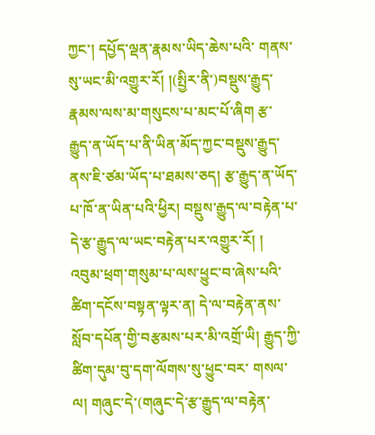ཀྱང་། དཔྱོད་ལྡན་རྣམས་ཡིད་ཆེས་པའི་ གནས་སུ་ཡང་མི་འགྱུར་རོ། །(སྤྱིར་ནི་)བསྡུས་རྒྱུད་རྣམས་ལས་མ་གསུངས་པ་མང་པོ་ཞིག རྩ་ རྒྱུད་ན་ཡོད་པ་ནི་ཡིན་མོད་ཀྱང་བསྡུས་རྒྱུད་ནས་ཇི་ཙམ་ཡོད་པ་ཐམས་ཅད། རྩ་རྒྱུད་ན་ཡོད་ པ་ཁོ་ན་ཡིན་པའི་ཕྱིར། བསྡུས་རྒྱུད་ལ་བརྟེན་པ་དེ་རྩ་རྒྱུད་ལ་ཡང་བརྟེན་པར་འགྱུར་རོ། ། འབུམ་ཕྲག་གསུམ་པ་ལས་ཕྱུང་བ་ཞེས་པའི་ཚིག་དངོས་བསྟན་ལྟར་ན། དེ་ལ་བརྟེན་ནས་ སློབ་དཔོན་གྱི་བརྩམས་པར་མི་འགྲོ་ཡི། རྒྱུད་ཀྱི་ཚིག་དུམ་བུ་དག་ལོགས་སུ་ཕྱུང་བར་ གསལ་ལ། གཞུང་དེ་(གཞུང་དེ་རྩ་རྒྱུད་ལ་བརྟེན་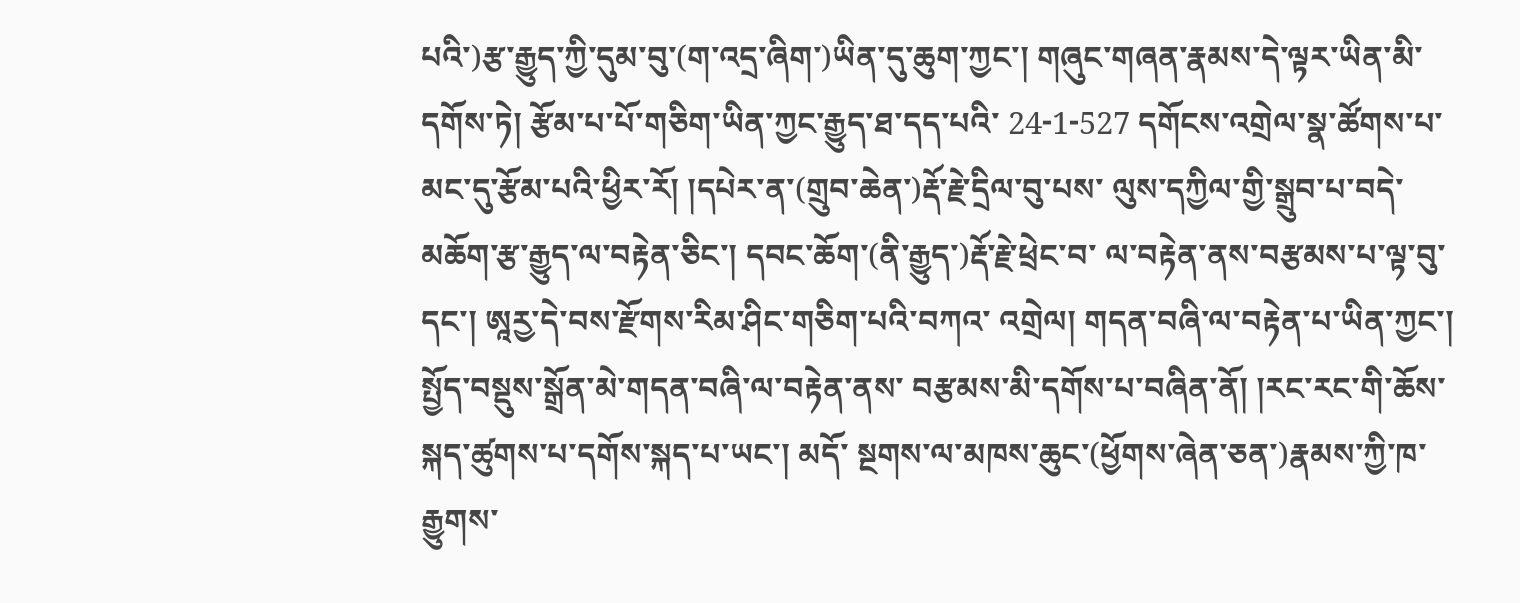པའི་)རྩ་རྒྱུད་ཀྱི་དུམ་བུ་(ག་འདྲ་ཞིག་)ཡིན་དུ་ཆུག་ཀྱང་། གཞུང་གཞན་རྣམས་དེ་ལྟར་ཡིན་མི་དགོས་ཏེ། རྩོམ་པ་པོ་གཅིག་ཡིན་ཀྱང་རྒྱུད་ཐ་དད་པའི་ 24-1-527 དགོངས་འགྲེལ་སྣ་ཚོགས་པ་མང་དུ་རྩོམ་པའི་ཕྱིར་རོ། །དཔེར་ན་(གྲུབ་ཆེན་)རྡོ་རྗེ་དྲིལ་བུ་པས་ ལུས་དཀྱིལ་གྱི་སྒྲུབ་པ་བདེ་མཆོག་རྩ་རྒྱུད་ལ་བརྟེན་ཅིང་། དབང་ཆོག་(ནི་རྒྱུད་)རྡོ་རྗེ་ཕྲེང་བ་ ལ་བརྟེན་ནས་བརྩམས་པ་ལྟ་བུ་དང་། ཨཱརྱ་དེ་བས་རྫོགས་རིམ་ཤིང་གཅིག་པའི་བཀའ་ འགྲེལ། གདན་བཞི་ལ་བརྟེན་པ་ཡིན་ཀྱང་། སྤྱོད་བསྡུས་སྒྲོན་མེ་གདན་བཞི་ལ་བརྟེན་ནས་ བརྩམས་མི་དགོས་པ་བཞིན་ནོ། །རང་རང་གི་ཆོས་སྐད་ཚུགས་པ་དགོས་སྐད་པ་ཡང་། མདོ་ སྔགས་ལ་མཁས་ཆུང་(ཕྱོགས་ཞེན་ཅན་)རྣམས་ཀྱི་ཁ་རྒྱུགས་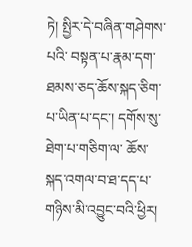ཏེ། སྤྱིར་དེ་བཞིན་གཤེགས་པའི་ བསྟན་པ་རྣམ་དག་ཐམས་ཅད་ཆོས་སྐད་ཅིག་པ་ཡིན་པ་དང་། དགོས་སུ་ཐེག་པ་གཅིག་ལ་ ཆོས་སྐད་འགལ་བ་ཐ་དད་པ་གཉིས་མི་འབྱུང་བའི་ཕྱིར།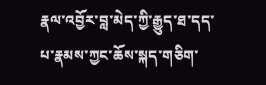རྣལ་འབྱོར་བླ་མེད་ཀྱི་རྒྱུད་ཐ་དད་ པ་རྣམས་ཀྱང་ཆོས་སྐད་གཅིག་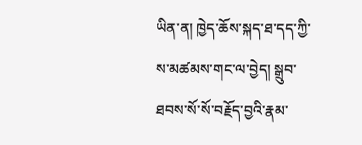ཡིན་ན། ཁྱེད་ཆོས་སྐད་ཐ་དད་ཀྱི་ས་མཚམས་གང་ལ་བྱེད། སྒྲུབ་ཐབས་སོ་སོ་བརྗོད་བྱའི་རྣམ་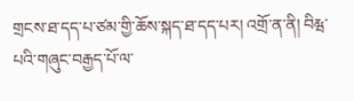གྲངས་ཐ་དད་པ་ཙམ་གྱི་ཆོས་སྐད་ཐ་དད་པར། འགྲོ་ན་ནི། བིརྺ་པའི་གཞུང་བརྒྱད་པོ་ལ་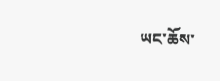ཡང་ཆོས་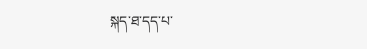སྐད་ཐ་དད་པ་